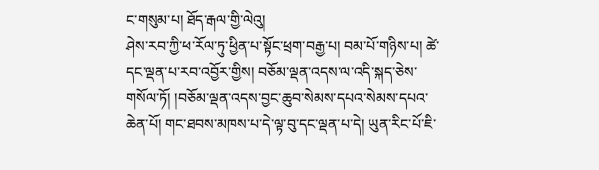ང་གསུམ་པ། ཐོད་རྒལ་གྱི་ལེའུ།
ཤེས་རབ་ཀྱི་ཕ་རོལ་ཏུ་ཕྱིན་པ་སྟོང་ཕྲག་བརྒྱ་པ། བམ་པོ་གཉིས་པ། ཚེ་དང་ལྡན་པ་རབ་འབྱོར་གྱིས། བཅོམ་ལྡན་འདས་ལ་འདི་སྐད་ཅེས་གསོལ་ཏོ། །བཅོམ་ལྡན་འདས་བྱང་ཆུབ་སེམས་དཔའ་སེམས་དཔའ་ཆེན་པོ། གང་ཐབས་མཁས་པ་དེ་ལྟ་བུ་དང་ལྡན་པ་དེ། ཡུན་རིང་པོ་ཇི་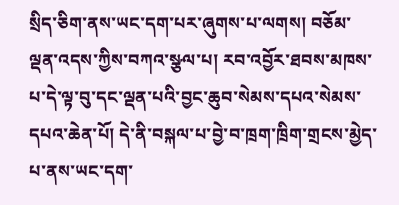སྲིད་ཅིག་ནས་ཡང་དག་པར་ཞུགས་པ་ལགས། བཅོམ་ལྡན་འདས་ཀྱིས་བཀའ་སྩལ་པ། རབ་འབྱོར་ཐབས་མཁས་པ་དེ་ལྟ་བུ་དང་ལྡན་པའི་བྱང་ཆུབ་སེམས་དཔའ་སེམས་དཔའ་ཆེན་པོ། དེ་ནི་བསྐལ་པ་བྱེ་བ་ཁྲག་ཁྲིག་གྲངས་མྱེད་པ་ནས་ཡང་དག་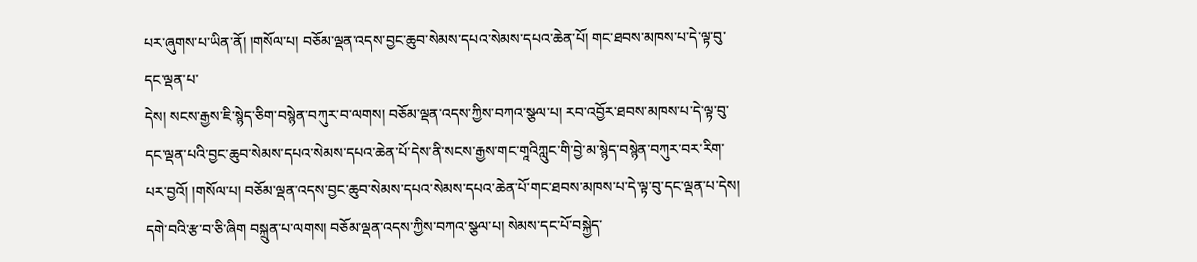པར་ཞུགས་པ་ཡིན་ནོ། །གསོལ་པ། བཅོམ་ལྡན་འདས་བྱང་ཆུབ་སེམས་དཔའ་སེམས་དཔའ་ཆེན་པོ། གང་ཐབས་མཁས་པ་དེ་ལྟ་བུ་དང་ལྡན་པ་
དེས། སངས་རྒྱས་ཇི་སྙེད་ཅིག་བསྙེན་བཀུར་བ་ལགས། བཅོམ་ལྡན་འདས་ཀྱིས་བཀའ་སྩལ་པ། རབ་འབྱོར་ཐབས་མཁས་པ་དེ་ལྟ་བུ་དང་ལྡན་པའི་བྱང་ཆུབ་སེམས་དཔའ་སེམས་དཔའ་ཆེན་པོ་དེས་ནི་སངས་རྒྱས་གང་གཱའིཀླུང་གི་བྱེ་མ་སྙེད་བསྙེན་བཀུར་བར་རིག་པར་བྱའོ། །གསོལ་པ། བཅོམ་ལྡན་འདས་བྱང་ཆུབ་སེམས་དཔའ་སེམས་དཔའ་ཆེན་པོ་གང་ཐབས་མཁས་པ་དེ་ལྟ་བུ་དང་ལྡན་པ་དེས། དགེ་བའི་རྩ་བ་ཅི་ཞིག བསྐྲུན་པ་ལགས། བཅོམ་ལྡན་འདས་ཀྱིས་བཀའ་སྩལ་པ། སེམས་དང་པོ་བསྐྱེད་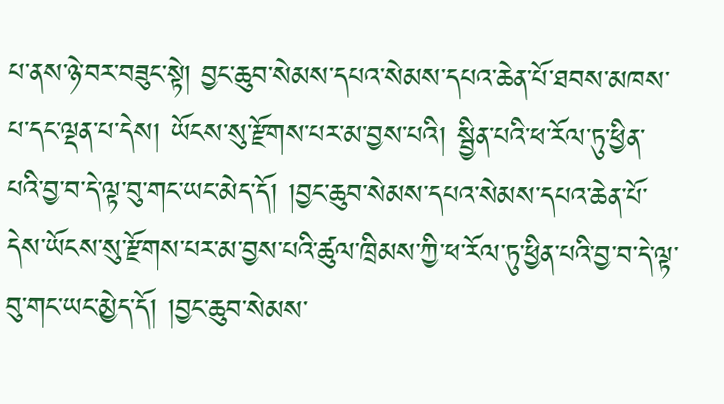པ་ནས་ཉེ་བར་བཟུང་སྟེ། བྱང་ཆུབ་སེམས་དཔའ་སེམས་དཔའ་ཆེན་པོ་ཐབས་མཁས་པ་དང་ལྡན་པ་དེས། ཡོངས་སུ་རྫོགས་པར་མ་བྱས་པའི། སྦྱིན་པའི་ཕ་རོལ་ཏུ་ཕྱིན་པའི་བྱ་བ་དེ་ལྟ་བུ་གང་ཡང་མེད་དོ། །བྱང་ཆུབ་སེམས་དཔའ་སེམས་དཔའ་ཆེན་པོ་དེས་ཡོངས་སུ་རྫོགས་པར་མ་བྱས་པའི་ཚུལ་ཁྲིམས་ཀྱི་ཕ་རོལ་ཏུ་ཕྱིན་པའི་བྱ་བ་དེ་ལྟ་བུ་གང་ཡང་མྱེད་དོ། །བྱང་ཆུབ་སེམས་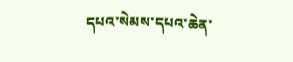དཔའ་སེམས་དཔའ་ཆེན་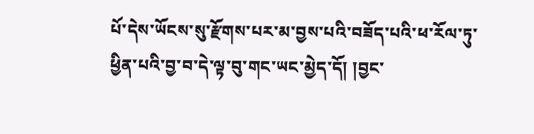པོ་དེས་ཡོངས་སུ་རྫོགས་པར་མ་བྱས་པའི་བཟོད་པའི་ཕ་རོལ་ཏུ་ཕྱིན་པའི་བྱ་བ་དེ་ལྟ་བུ་གང་ཡང་མྱེད་དོ། །བྱང་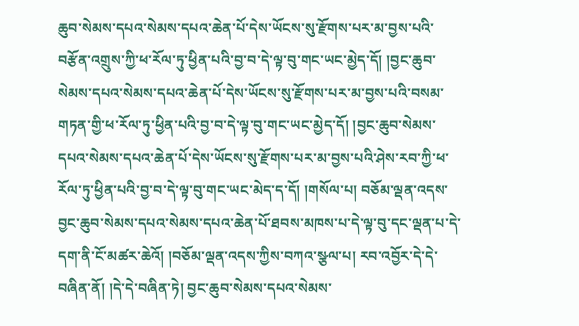ཆུབ་སེམས་དཔའ་སེམས་དཔའ་ཆེན་པོ་དེས་ཡོངས་སུ་རྫོགས་པར་མ་བྱས་པའི་བརྩོན་འགྲུས་ཀྱི་ཕ་རོལ་ཏུ་ཕྱིན་པའི་བྱ་བ་དེ་ལྟ་བུ་གང་ཡང་མྱེད་དོ། །བྱང་ཆུབ་སེམས་དཔའ་སེམས་དཔའ་ཆེན་པོ་དེས་ཡོངས་སུ་རྫོགས་པར་མ་བྱས་པའི་བསམ་གཏན་གྱི་ཕ་རོལ་ཏུ་ཕྱིན་པའི་བྱ་བ་དེ་ལྟ་བུ་གང་ཡང་མྱེད་དོ། །བྱང་ཆུབ་སེམས་དཔའ་སེམས་དཔའ་ཆེན་པོ་དེས་ཡོངས་སུ་རྫོགས་པར་མ་བྱས་པའི་ཤེས་རབ་ཀྱི་ཕ་རོལ་ཏུ་ཕྱིན་པའི་བྱ་བ་དེ་ལྟ་བུ་གང་ཡང་མེད་ད་དོ། །གསོལ་པ། བཅོམ་ལྡན་འདས་བྱང་ཆུབ་སེམས་དཔའ་སེམས་དཔའ་ཆེན་པོ་ཐབས་མཁས་པ་དེ་ལྟ་བུ་དང་ལྡན་པ་དེ་དག་ནི་ངོ་མཚར་ཆེའོ། །བཅོམ་ལྡན་འདས་ཀྱིས་བཀའ་སྩལ་པ། རབ་འབྱོར་དེ་དེ་བཞིན་ནོ། །དེ་དེ་བཞིན་ཏེ། བྱང་ཆུབ་སེམས་དཔའ་སེམས་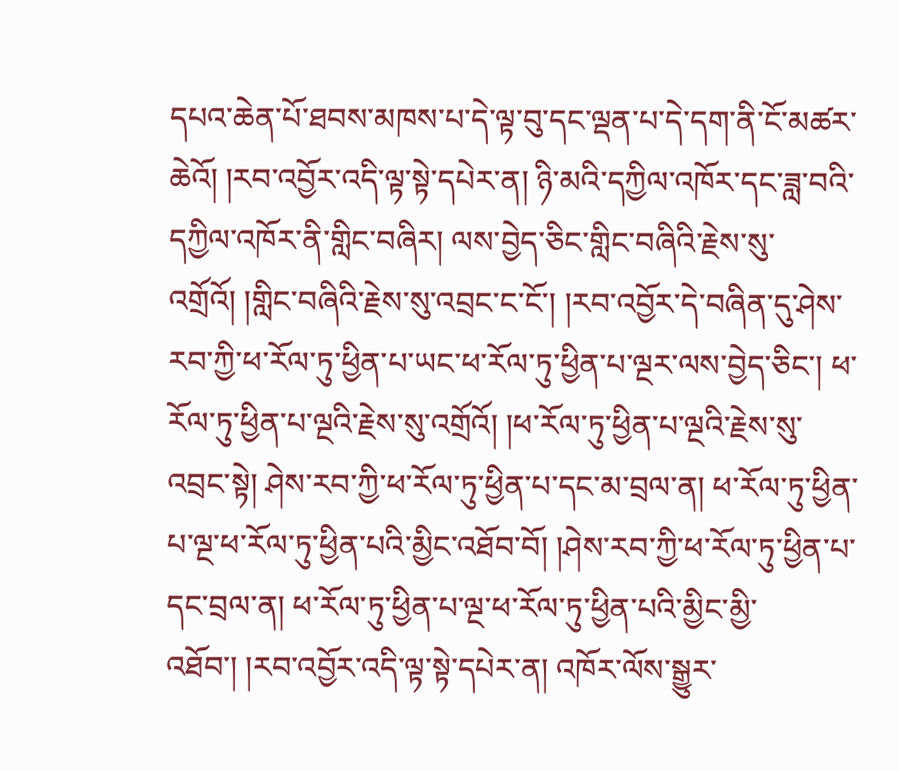དཔའ་ཆེན་པོ་ཐབས་མཁས་པ་དེ་ལྟ་བུ་དང་ལྡན་པ་དེ་དག་ནི་ངོ་མཚར་ཆེའོ། །རབ་འབྱོར་འདི་ལྟ་སྟེ་དཔེར་ན། ཉི་མའི་དཀྱིལ་འཁོར་དང་ཟླ་བའི་དཀྱིལ་འཁོར་ནི་གླིང་བཞིར། ལས་བྱེད་ཅིང་གླིང་བཞིའི་རྗེས་སུ་འགྲོའོ། །གླིང་བཞིའི་རྗེས་སུ་འབྲང་ང་ངོ་། །རབ་འབྱོར་དེ་བཞིན་དུ་ཤེས་རབ་ཀྱི་ཕ་རོལ་ཏུ་ཕྱིན་པ་ཡང་ཕ་རོལ་ཏུ་ཕྱིན་པ་ལྔར་ལས་བྱེད་ཅིང་། ཕ་རོལ་ཏུ་ཕྱིན་པ་ལྔའི་རྗེས་སུ་འགྲོའོ། །ཕ་རོལ་ཏུ་ཕྱིན་པ་ལྔའི་རྗེས་སུ་འབྲང་སྟེ། ཤེས་རབ་ཀྱི་ཕ་རོལ་ཏུ་ཕྱིན་པ་དང་མ་བྲལ་ན། ཕ་རོལ་ཏུ་ཕྱིན་པ་ལྔ་ཕ་རོལ་ཏུ་ཕྱིན་པའི་མྱིང་འཐོབ་བོ། །ཤེས་རབ་ཀྱི་ཕ་རོལ་ཏུ་ཕྱིན་པ་དང་བྲལ་ན། ཕ་རོལ་ཏུ་ཕྱིན་པ་ལྔ་ཕ་རོལ་ཏུ་ཕྱིན་པའི་མྱིང་མྱི་འཐོབ་། །རབ་འབྱོར་འདི་ལྟ་སྟེ་དཔེར་ན། འཁོར་ལོས་སྒྱུར་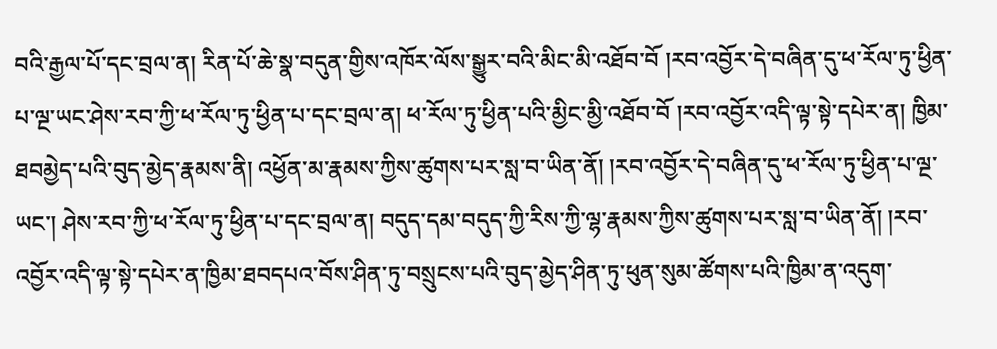བའི་རྒྱལ་པོ་དང་བྲལ་ན། རིན་པོ་ཆེ་སྣ་བདུན་གྱིས་འཁོར་ལོས་སྒྱུར་བའི་མིང་མི་འཐོབ་བོ །རབ་འབྱོར་དེ་བཞིན་དུ་ཕ་རོལ་ཏུ་ཕྱིན་པ་ལྔ་ཡང་ཤེས་རབ་ཀྱི་ཕ་རོལ་ཏུ་ཕྱིན་པ་དང་བྲལ་ན། ཕ་རོལ་ཏུ་ཕྱིན་པའི་མྱིང་མྱི་འཐོབ་བོ །རབ་འབྱོར་འདི་ལྟ་སྟེ་དཔེར་ན། ཁྱིམ་ཐབམྱེད་པའི་བུད་མྱེད་རྣམས་ནི། འཕྱོན་མ་རྣམས་ཀྱིས་ཚུགས་པར་སླ་བ་ཡིན་ནོ། །རབ་འབྱོར་དེ་བཞིན་དུ་ཕ་རོལ་ཏུ་ཕྱིན་པ་ལྔ་ཡང་། ཤེས་རབ་ཀྱི་ཕ་རོལ་ཏུ་ཕྱིན་པ་དང་བྲལ་ན། བདུད་དམ་བདུད་ཀྱི་རིས་ཀྱི་ལྷ་རྣམས་ཀྱིས་ཚུགས་པར་སླ་བ་ཡིན་ནོ། །རབ་འབྱོར་འདི་ལྟ་སྟེ་དཔེར་ན་ཁྱིམ་ཐབདཔའ་བོས་ཤིན་ཏུ་བསྲུངས་པའི་བུད་མྱེད་ཤིན་ཏུ་ཕུན་སུམ་ཚོགས་པའི་ཁྱིམ་ན་འདུག་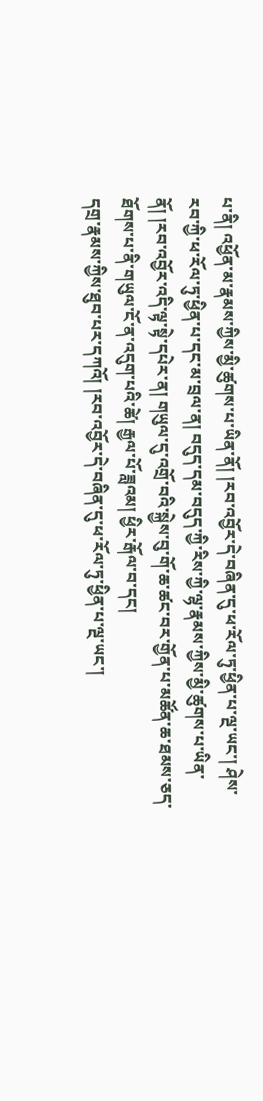པ་ནི། འཕྱོན་མ་རྣམས་ཀྱིས་མྱི་ཚུགས་པ་ཡིན་ནོ། །རབ་འབྱོར་དེ་བཞིན་དུ་ཕ་རོལ་ཏུ་ཕྱིན་པ་ལྔ་ཡང་། ཤེས་རབ་ཀྱི་ཕ་རོལ་ཏུ་ཕྱིན་པ་དང་མ་བྲལ་ན། བདུད་དམ་བདུད་ཀྱི་རིས་ཀྱི་ལྷ་རྣམས་ཀྱིས་མྱི་ཚུགས་པ་ཡིན་ནོ། །རབ་འབྱོར་འདི་ལྟ་སྟེ་དཔེར་ན། གཡུལ་དུ་འགྲོ་བའི་སྐྱེས་བུ་གོ་ཆ་ཚང་བར་གྱོན་པ་མཚོན་ཆ་ཐམས་ཅད་ཐོགས་པ་ནི་གཡུལ་ངོ་ན་འདུག་པའི་ཚེ། རྒྱལ་པོ་ཟླའམ། ཕྱིར་རྒོལ་བ་དང།
དགྲ་རྣམས་ཀྱིས་ཐུབ་པར་དཀའོ། །རབ་འབྱོར་དེ་བཞིན་དུ་ཕ་རོལ་ཏུ་ཕྱིན་པ་ལྔ་ཡང་།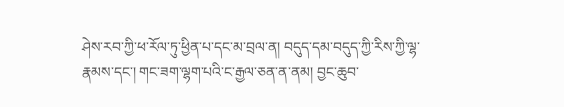ཤེས་རབ་ཀྱི་ཕ་རོལ་ཏུ་ཕྱིན་པ་དང་མ་བྲལ་ན། བདུད་དམ་བདུད་ཀྱི་རིས་ཀྱི་ལྷ་རྣམས་དང་། གང་ཟག་ལྷག་པའི་ང་རྒྱལ་ཅན་ན་ནམ། བྱང་ཆུབ་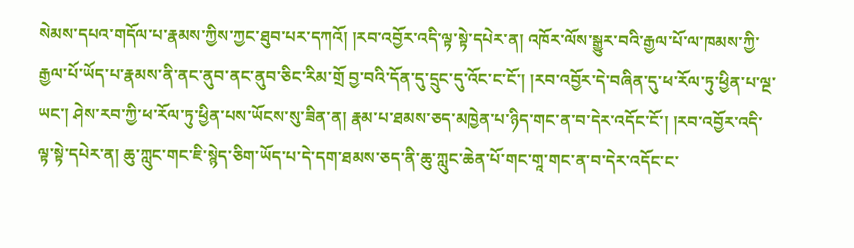སེམས་དཔའ་གདོལ་པ་རྣམས་ཀྱིས་ཀྱང་ཐུབ་པར་དཀའོ། །རབ་འབྱོར་འདི་ལྟ་སྟེ་དཔེར་ན། འཁོར་ལོས་སྒྱུར་བའི་རྒྱལ་པོ་ལ་ཁམས་ཀྱི་རྒྱལ་པོ་ཡོད་པ་རྣམས་ནི་ནང་ནུབ་ནང་ནུབ་ཅིང་རིམ་གྲོ བྱ་བའི་དོན་དུ་དྲུང་དུ་འོང་ང་ངོ་། །རབ་འབྱོར་དེ་བཞིན་དུ་ཕ་རོལ་ཏུ་ཕྱིན་པ་ལྔ་ཡང་། ཤེས་རབ་ཀྱི་ཕ་རོལ་ཏུ་ཕྱིན་པས་ཡོངས་སུ་ཟིན་ན། རྣམ་པ་ཐམས་ཅད་མཁྱེན་པ་ཉིད་གང་ན་བ་དེར་འདོང་ངོ་། །རབ་འབྱོར་འདི་ལྟ་སྟེ་དཔེར་ན། ཆུ་ཀླུང་གང་ཇི་སྙེད་ཅིག་ཡོད་པ་དེ་དག་ཐམས་ཅད་ནི་ཆུ་ཀླུང་ཆེན་པོ་གང་གཱ་གང་ན་བ་དེར་འདོང་ང་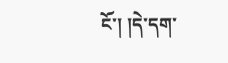ངོ་། །དེ་དག་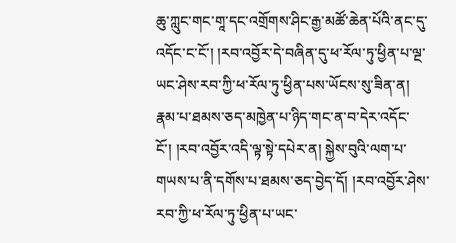ཆུ་ཀླུང་གང་གཱ་དང་འགྲོགས་ཤིང་རྒྱ་མཚོ་ཆེན་པོའི་ནང་དུ་འདོང་ང་ངོ་། །རབ་འབྱོར་དེ་བཞིན་དུ་ཕ་རོལ་ཏུ་ཕྱིན་པ་ལྔ་ཡང་ཤེས་རབ་ཀྱི་ཕ་རོལ་ཏུ་ཕྱིན་པས་ཡོངས་སུ་ཟིན་ན། རྣམ་པ་ཐམས་ཅད་མཁྱེན་པ་ཉིད་གང་ན་བ་དེར་འདོང་ངོ་། །རབ་འབྱོར་འདི་ལྟ་སྟེ་དཔེར་ན། སྐྱེས་བུའི་ལག་པ་གཡས་པ་ནི་དགོས་པ་ཐམས་ཅད་བྱེད་དོ། །རབ་འབྱོར་ཤེས་རབ་ཀྱི་ཕ་རོལ་ཏུ་ཕྱིན་པ་ཡང་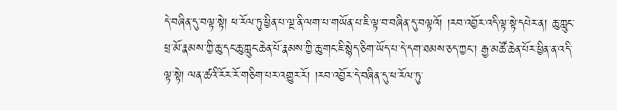དེ་བཞིན་དུ་བལྟ་སྟེ། ཕ་རོལ་ཏུ་ཕྱིན་པ་ལྔ་ནི་ལག་པ་གཡོན་པ་ཇི་ལྟ་བ་བཞིན་དུ་བལྟའོ། །རབ་འབྱོར་འདི་ལྟ་སྟེ་དཔེར་ན། ཆུ་ཀླུང་ཕྲ་མོ་རྣམས་ཀྱི་ཆུ་དང་ཆུ་ཀླུང་ཆེན་པོ་རྣམས་ཀྱི་ཆུ་གང་ཇི་སྙེད་ཅིག་ཡོད་པ་དེ་དག་ཐམས་ཅད་ཀྱང་། རྒྱ་མཚོ་ཆེན་པོར་ཕྱིན་ན་འདི་ལྟ་སྟེ། ལན་ཚའི་རོར་རོ་གཅིག་པར་འགྱུར་རོ། །རབ་འབྱོར་དེ་བཞིན་དུ་ཕ་རོལ་ཏུ་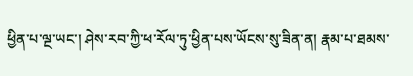ཕྱིན་པ་ལྔ་ཡང་། ཤེས་རབ་ཀྱི་ཕ་རོལ་ཏུ་ཕྱིན་པས་ཡོངས་སུ་ཟིན་ན། རྣམ་པ་ཐམས་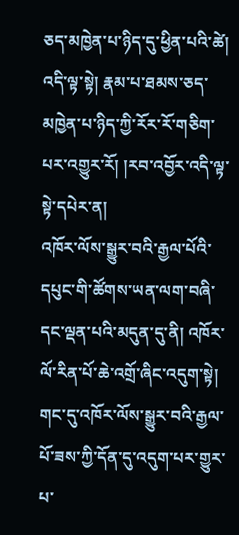ཅད་མཁྱེན་པ་ཉིད་དུ་ཕྱིན་པའི་ཚེ། འདི་ལྟ་སྟེ། རྣམ་པ་ཐམས་ཅད་མཁྱེན་པ་ཉིད་ཀྱི་རོར་རོ་གཅིག་པར་འགྱུར་རོ། །རབ་འབྱོར་འདི་ལྟ་སྟེ་དཔེར་ན།
འཁོར་ལོས་སྒྱུར་བའི་རྒྱལ་པོའི་དཔུང་གི་ཚོགས་ཡན་ལག་བཞི་དང་ལྡན་པའི་མདུན་དུ་ནི། འཁོར་ལོ་རིན་པོ་ཆེ་འགྲོ་ཞིང་འདུག་སྟེ། གང་དུ་འཁོར་ལོས་སྒྱུར་བའི་རྒྱལ་པོ་ཟས་ཀྱི་དོན་དུ་འདུག་པར་གྱུར་པ་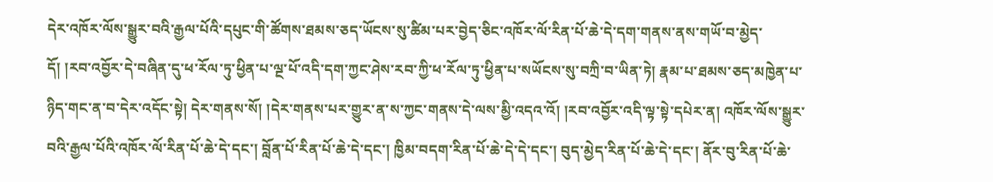དེར་འཁོར་ལོས་སྒྱུར་བའི་རྒྱལ་པོའི་དཔུང་གི་ཚོགས་ཐམས་ཅད་ཡོངས་སུ་ཚིམ་པར་བྱེད་ཅིང་འཁོར་ལོ་རིན་པོ་ཆེ་དེ་དག་གནས་ནས་གཡོ་བ་མྱེད་དོ། །རབ་འབྱོར་དེ་བཞིན་དུ་ཕ་རོལ་ཏུ་ཕྱིན་པ་ལྔ་པོ་འདི་དག་ཀྱང་ཤེས་རབ་ཀྱི་ཕ་རོལ་ཏུ་ཕྱིན་པ་སཡོངས་སུ་བཀྲི་བ་ཡིན་ཏེ། རྣམ་པ་ཐམས་ཅད་མཁྱེན་པ་ཉིད་གང་ན་བ་དེར་འདོང་སྟེ། དེར་གནས་སོ། །དེར་གནས་པར་གྱུར་ན་ས་ཀྱང་གནས་དེ་ལས་མྱི་འདའ་འོ། །རབ་འབྱོར་འདི་ལྟ་སྟེ་དཔེར་ན། འཁོར་ལོས་སྒྱུར་བའི་རྒྱལ་པོའི་འཁོར་ལོ་རིན་པོ་ཆེ་དེ་དང་། བློན་པོ་རིན་པོ་ཆེ་དེ་དང་། ཁྱིམ་བདག་རིན་པོ་ཆེ་དེ་དེ་དང་། བུད་མྱེད་རིན་པོ་ཆེ་དེ་དང་། ནོར་བུ་རིན་པོ་ཆེ་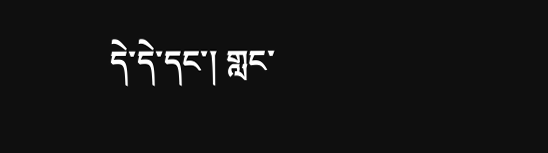དེ་དེ་དང་། གླང་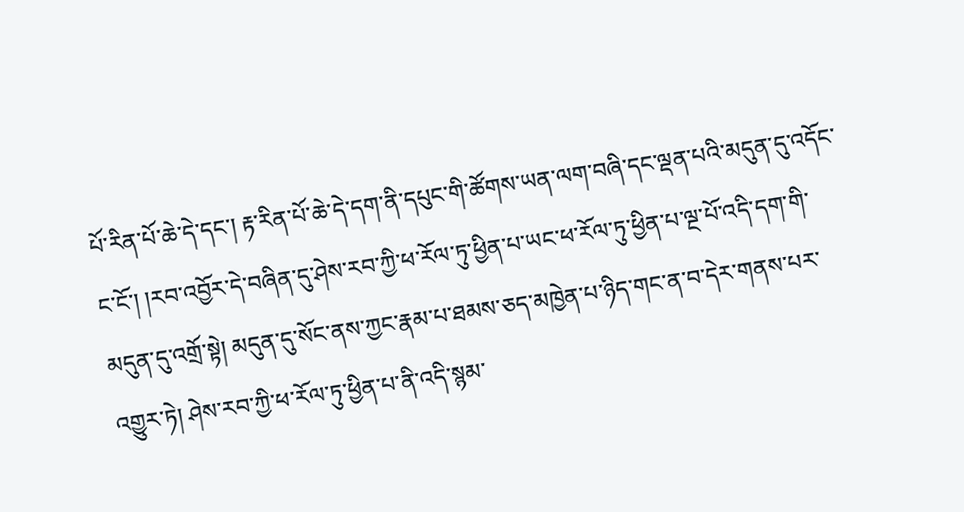པོ་རིན་པོ་ཆེ་དེ་དང་། རྟ་རིན་པོ་ཆེ་དེ་དག་ནི་དཔུང་གི་ཚོགས་ཡན་ལག་བཞི་དང་ལྡན་པའི་མདུན་དུ་འདོང་ང་ངོ་། །རབ་འབྱོར་དེ་བཞིན་དུ་ཤེས་རབ་ཀྱི་ཕ་རོལ་ཏུ་ཕྱིན་པ་ཡང་ཕ་རོལ་ཏུ་ཕྱིན་པ་ལྔ་པོ་འདི་དག་གི་མདུན་དུ་འགྲོ་སྟེ། མདུན་དུ་སོང་ནས་ཀྱང་རྣམ་པ་ཐམས་ཅད་མཁྱེན་པ་ཉིད་གང་ན་བ་དེར་གནས་པར་འགྱུར་ཏེ། ཤེས་རབ་ཀྱི་ཕ་རོལ་ཏུ་ཕྱིན་པ་ནི་འདི་སྙམ་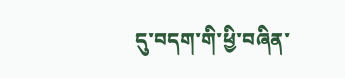དུ་བདག་གི་ཕྱི་བཞིན་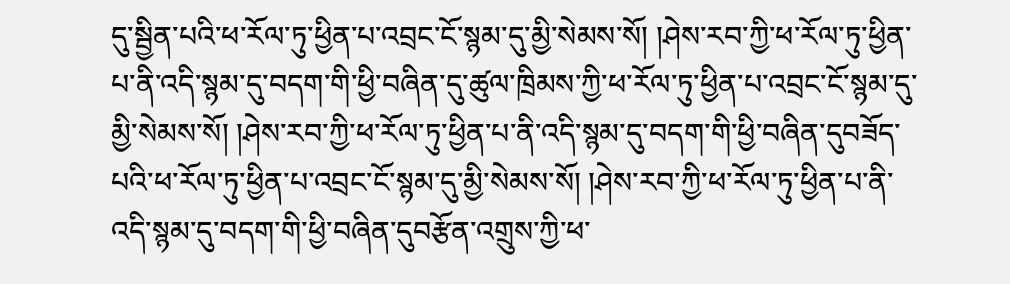དུ་སྦྱིན་པའི་ཕ་རོལ་ཏུ་ཕྱིན་པ་འབྲང་ངོ་སྙམ་དུ་མྱི་སེམས་སོ། །ཤེས་རབ་ཀྱི་ཕ་རོལ་ཏུ་ཕྱིན་པ་ནི་འདི་སྙམ་དུ་བདག་གི་ཕྱི་བཞིན་དུ་ཚུལ་ཁྲིམས་ཀྱི་ཕ་རོལ་ཏུ་ཕྱིན་པ་འབྲང་ངོ་སྙམ་དུ་མྱི་སེམས་སོ། །ཤེས་རབ་ཀྱི་ཕ་རོལ་ཏུ་ཕྱིན་པ་ནི་འདི་སྙམ་དུ་བདག་གི་ཕྱི་བཞིན་དུབཟོད་པའི་ཕ་རོལ་ཏུ་ཕྱིན་པ་འབྲང་ངོ་སྙམ་དུ་མྱི་སེམས་སོ། །ཤེས་རབ་ཀྱི་ཕ་རོལ་ཏུ་ཕྱིན་པ་ནི་འདི་སྙམ་དུ་བདག་གི་ཕྱི་བཞིན་དུབརྩོན་འགྲུས་ཀྱི་ཕ་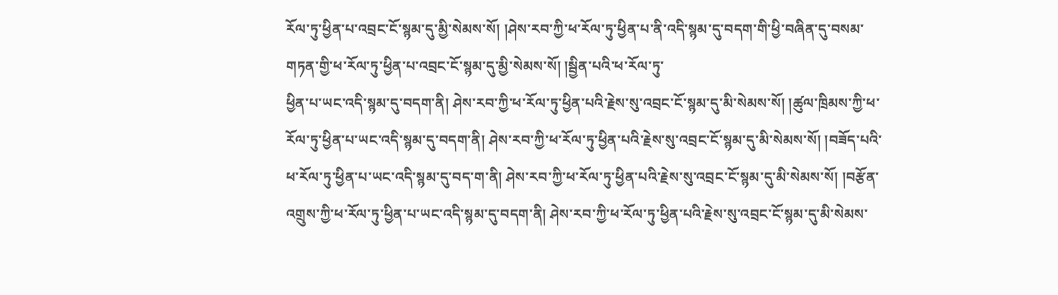རོལ་ཏུ་ཕྱིན་པ་འབྲང་ངོ་སྙམ་དུ་མྱི་སེམས་སོ། །ཤེས་རབ་ཀྱི་ཕ་རོལ་ཏུ་ཕྱིན་པ་ནི་འདི་སྙམ་དུ་བདག་གི་ཕྱི་བཞིན་དུ་བསམ་གཏན་གྱི་ཕ་རོལ་ཏུ་ཕྱིན་པ་འབྲང་ངོ་སྙམ་དུ་མྱི་སེམས་སོ། །སྦྱིན་པའི་ཕ་རོལ་ཏུ་
ཕྱིན་པ་ཡང་འདི་སྙམ་དུ་བདག་ནི། ཤེས་རབ་ཀྱི་ཕ་རོལ་ཏུ་ཕྱིན་པའི་རྗེས་སུ་འབྲང་ངོ་སྙམ་དུ་མི་སེམས་སོ། །ཚུལ་ཁྲིམས་ཀྱི་ཕ་རོལ་ཏུ་ཕྱིན་པ་ཡང་འདི་སྙམ་དུ་བདག་ནི། ཤེས་རབ་ཀྱི་ཕ་རོལ་ཏུ་ཕྱིན་པའི་རྗེས་སུ་འབྲང་ངོ་སྙམ་དུ་མི་སེམས་སོ། །བཟོད་པའི་ཕ་རོལ་ཏུ་ཕྱིན་པ་ཡང་འདི་སྙམ་དུ་བད་ག་ནི། ཤེས་རབ་ཀྱི་ཕ་རོལ་ཏུ་ཕྱིན་པའི་རྗེས་སུ་འབྲང་ངོ་སྙམ་དུ་མི་སེམས་སོ། །བརྩོན་འགྲུས་ཀྱི་ཕ་རོལ་ཏུ་ཕྱིན་པ་ཡང་འདི་སྙམ་དུ་བདག་ནི། ཤེས་རབ་ཀྱི་ཕ་རོལ་ཏུ་ཕྱིན་པའི་རྗེས་སུ་འབྲང་ངོ་སྙམ་དུ་མི་སེམས་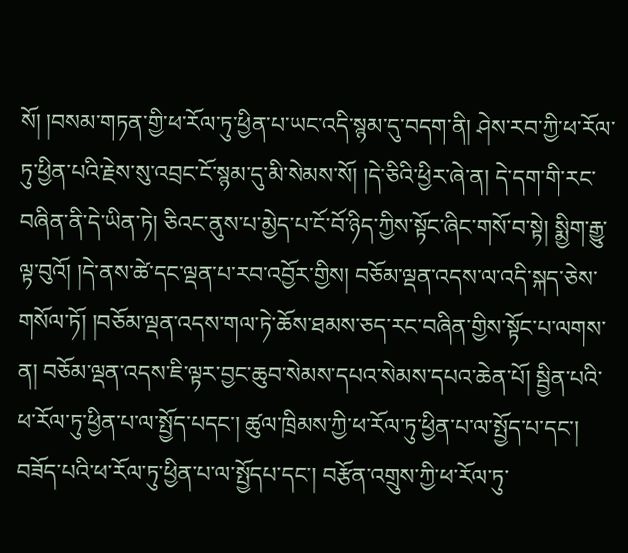སོ། །བསམ་གཏན་གྱི་ཕ་རོལ་ཏུ་ཕྱིན་པ་ཡང་འདི་སྙམ་དུ་བདག་ནི། ཤེས་རབ་ཀྱི་ཕ་རོལ་ཏུ་ཕྱིན་པའི་རྗེས་སུ་འབྲང་ངོ་སྙམ་དུ་མི་སེམས་སོ། །དེ་ཅིའི་ཕྱིར་ཞེ་ན། དེ་དག་གི་རང་བཞིན་ནི་དེ་ཡིན་ཏེ། ཅིའང་ནུས་པ་མྱེད་པ་ངོ་བོ་ཉིད་ཀྱིས་སྟོང་ཞིང་གསོ་བ་སྟེ། སྨྱིག་རྒྱུ་ལྟ་བུའོ། །དེ་ནས་ཚེ་དང་ལྡན་པ་རབ་འབྱོར་གྱིས། བཅོམ་ལྡན་འདས་ལ་འདི་སྐད་ཅེས་གསོལ་ཏོ། །བཅོམ་ལྡན་འདས་གལ་ཏེ་ཆོས་ཐམས་ཅད་རང་བཞིན་གྱིས་སྟོང་པ་ལགས་ན། བཅོམ་ལྡན་འདས་ཇི་ལྟར་བྱང་ཆུབ་སེམས་དཔའ་སེམས་དཔའ་ཆེན་པོ། སྦྱིན་པའི་ཕ་རོལ་ཏུ་ཕྱིན་པ་ལ་སྤྱོད་པདང་། ཚུལ་ཁྲིམས་ཀྱི་ཕ་རོལ་ཏུ་ཕྱིན་པ་ལ་སྤྱོད་པ་དང་། བཟོད་པའི་ཕ་རོལ་ཏུ་ཕྱིན་པ་ལ་སྤྱོདཔ་དང་། བརྩོན་འགྲུས་ཀྱི་ཕ་རོལ་ཏུ་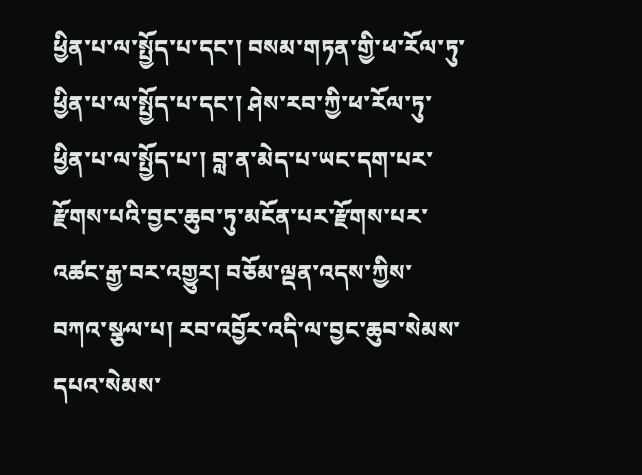ཕྱིན་པ་ལ་སྤྱོད་པ་དང་། བསམ་གཏན་གྱི་ཕ་རོལ་ཏུ་ཕྱིན་པ་ལ་སྤྱོད་པ་དང་། ཤེས་རབ་ཀྱི་ཕ་རོལ་ཏུ་ཕྱིན་པ་ལ་སྤྱོད་པ་། བླ་ན་མེད་པ་ཡང་དག་པར་རྫོགས་པའི་བྱང་ཆུབ་ཏུ་མངོན་པར་རྫོགས་པར་འཚང་རྒྱ་བར་འགྱུར། བཅོམ་ལྡན་འདས་ཀྱིས་བཀའ་སྩལ་པ། རབ་འབྱོར་འདི་ལ་བྱང་ཆུབ་སེམས་དཔའ་སེམས་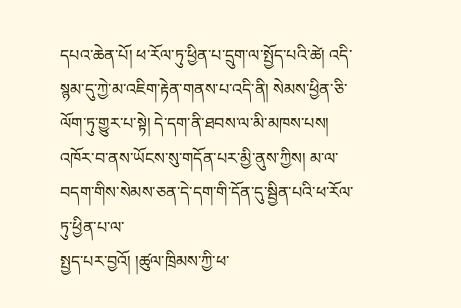དཔའ་ཆེན་པོ། ཕ་རོལ་ཏུ་ཕྱིན་པ་དྲུག་ལ་སྤྱོད་པའི་ཚེ། འདི་སྙམ་དུ་ཀྱེ་མ་འཇིག་རྟེན་གནས་པ་འདི་ནི། སེམས་ཕྱིན་ཅི་ལོག་ཏུ་གྱུར་པ་སྟེ། དེ་དག་ནི་ཐབས་ལ་མི་མཁས་པས། འཁོར་བ་ནས་ཡོངས་སུ་གདོན་པར་མྱི་ནུས་ཀྱིས། མ་ལ་བདག་གིས་སེམས་ཅན་དེ་དག་གི་དོན་དུ་སྦྱིན་པའི་ཕ་རོལ་ཏུ་ཕྱིན་པ་ལ་
སྤྱད་པར་བྱའོ། །ཚུལ་ཁྲིམས་ཀྱི་ཕ་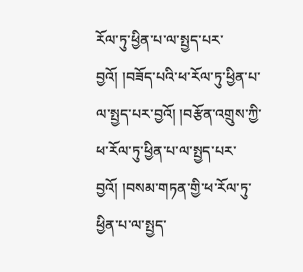རོལ་ཏུ་ཕྱིན་པ་ལ་སྤྱད་པར་བྱའོ། །བཟོད་པའི་ཕ་རོལ་ཏུ་ཕྱིན་པ་ལ་སྤྱད་པར་བྱའོ། །བརྩོན་འགྲུས་ཀྱི་ཕ་རོལ་ཏུ་ཕྱིན་པ་ལ་སྤྱད་པར་བྱའོ། །བསམ་གཏན་གྱི་ཕ་རོལ་ཏུ་ཕྱིན་པ་ལ་སྤྱད་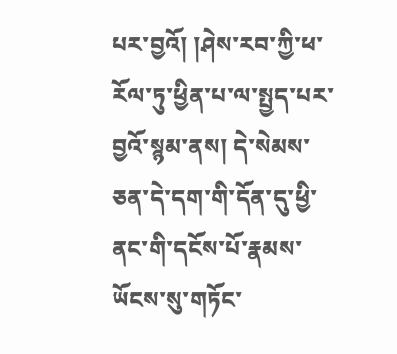པར་བྱའོ། །ཤེས་རབ་ཀྱི་ཕ་རོལ་ཏུ་ཕྱིན་པ་ལ་སྤྱད་པར་བྱའོ་སྙམ་ནས། དེ་སེམས་ཅན་དེ་དག་གི་དོན་དུ་ཕྱི་ནང་གི་དངོས་པོ་རྣམས་ཡོངས་སུ་གཏོང་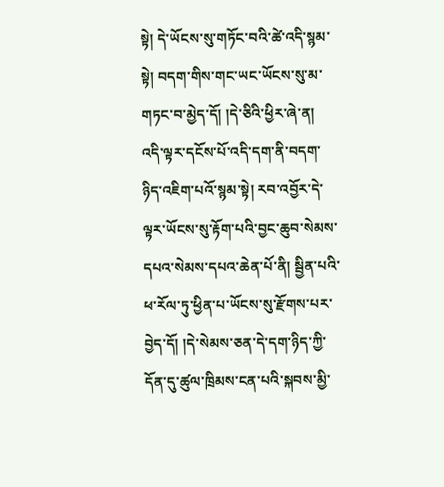སྟེ། དེ་ཡོངས་སུ་གཏོང་བའི་ཚེ་འདི་སྙམ་སྟེ། བདག་གིས་གང་ཡང་ཡོངས་སུ་མ་གཏང་བ་མྱེད་དོ། །དེ་ཅིའི་ཕྱིར་ཞེ་ན། འདི་ལྟར་དངོས་པོ་འདི་དག་ནི་བདག་ཉིད་འཇིག་པའོ་སྙམ་སྟེ། རབ་འབྱོར་དེ་ལྟར་ཡོངས་སུ་རྟོག་པའི་བྱང་ཆུབ་སེམས་དཔའ་སེམས་དཔའ་ཆེན་པོ་ནི། སྦྱིན་པའི་ཕ་རོལ་ཏུ་ཕྱིན་པ་ཡོངས་སུ་རྫོགས་པར་བྱེད་དོ། །དེ་སེམས་ཅན་དེ་དག་ཉིད་ཀྱི་དོན་དུ་ཚུལ་ཁྲིམས་ངན་པའི་སྐབས་མྱི་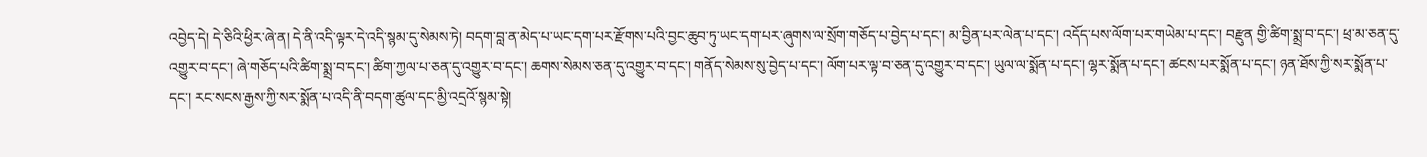འབྱེད་དེ། དེ་ཅིའི་ཕྱིར་ཞེ་ན། དེ་ནི་འདི་ལྟར་དེ་འདི་སྙམ་དུ་སེམས་ཏེ། བདག་བླ་ན་མེད་པ་ཡང་དག་པར་རྫོགས་པའི་བྱང་ཆུབ་ཏུ་ཡང་དག་པར་ཞུགས་ལ་སྲོག་གཅོད་པ་བྱེད་པ་དང་། མ་བྱིན་པར་ལེན་པ་དང་། འདོད་པས་ལོག་པར་གཡེམ་པ་དང་། བརྫུན གྱི་ཚིག་སྨྲ་བ་དང་། ཕྲ་མ་ཅན་དུ་འགྱུར་བ་དང་། ཞེ་གཅོད་པའི་ཚིག་སྨྲ་བ་དང་། ཚིག་ཀྱལ་པ་ཅན་དུ་འགྱུར་བ་དང་། ཆགས་སེམས་ཅན་དུ་འགྱུར་བ་དང་། གནོད་སེམས་སུ་བྱེད་པ་དང་། ལོག་པར་ལྟ་བ་ཅན་དུ་འགྱུར་བ་དང་། ཡུལ་ལ་སྨོན་པ་དང་། ལྷར་སྨོན་པ་དང་། ཚངས་པར་སྨོན་པ་དང་། ཉན་ཐོས་ཀྱི་སར་སྨོན་པ་དང་། རང་སངས་རྒྱས་ཀྱི་སར་སྨོན་པ་འདི་ནི་བདག་ཚུལ་དང་མྱི་འདྲའོ་སྙམ་སྟེ།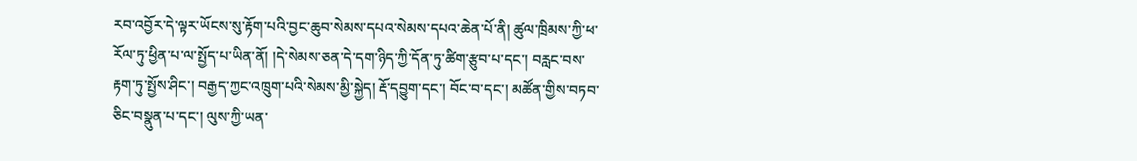རབ་འབྱོར་དེ་ལྟར་ཡོངས་སུ་རྟོག་པའི་བྱང་ཆུབ་སེམས་དཔའ་སེམས་དཔའ་ཆེན་པོ་ནི། ཚུལ་ཁྲིམས་ཀྱི་ཕ་རོལ་ཏུ་ཕྱིན་པ་ལ་སྤྱོད་པ་ཡིན་ནོ། །དེ་སེམས་ཅན་དེ་དག་ཉིད་ཀྱི་དོན་ཏུ་ཚིག་རྩུབ་པ་དང་། བརླང་བས་རྟག་ཏུ་སྤྱོས་ཤིང་། བརྒྱད་ཀྱང་འཁྲུག་པའི་སེམས་མྱི་སྐྱེད། རྡོ་དབྱུག་དང་། བོང་བ་དང་། མཚོན་གྱིས་བཏབ་ཅིང་བསྣུན་པ་དང་། ལུས་ཀྱི་ཡན་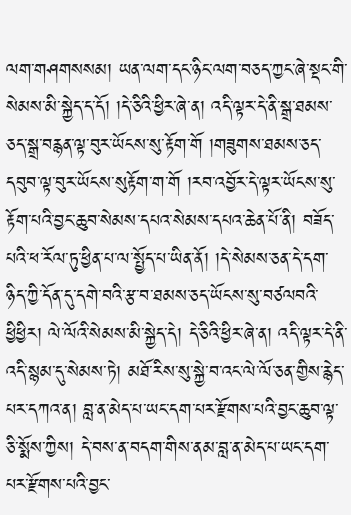ལག་གཤགསསམ། ཡན་ལག་དང་ཉིང་ལག་བཅད་ཀྱང་ཞེ་སྡང་གི་སེམས་མི་སྐྱེད་ད་དོ། །དེ་ཅིའི་ཕྱིར་ཞེ་ན། འདི་ལྟར་དེ་ནི་སྒྲ་ཐམས་ཅད་སྒྲ་བརྙན་ལྟ་བུར་ཡོངས་སུ་རྟོག་གོ །གཟུགས་ཐམས་ཅད་དབུབ་ལྟ་བུར་ཡོངས་སུརྟོག་ག་གོ །རབ་འབྱོར་དེ་ལྟར་ཡོངས་སུ་རྟོག་པའི་བྱང་ཆུབ་སེམས་དཔའ་སེམས་དཔའ་ཆེན་པོ་ནི། བཟོད་པའི་ཕ་རོལ་ཏུ་ཕྱིན་པ་ལ་སྤྱོད་པ་ཡིན་ནོ། །དེ་སེམས་ཅན་དེ་དག་ཉིད་ཀྱི་དོན་དུ་དགེ་བའི་རྩ་བ་ཐམས་ཅད་ཡོངས་སུ་བཙལབའི་ཕྱིཕྱིར། ལེ་ལོའི་སེམས་མི་སྐྱེད་དེ། དེ་ཅིའི་ཕྱིར་ཞེ་ན། འདི་ལྟར་དེ་ནི་འདི་སྙམ་དུ་སེམས་ཏེ། མཐོ་རིས་སུ་སྐྱེ་བ་འང་ལེ་ལོ་ཅན་གྱིས་རྙེད་པར་དཀའ་ན། བླ་ན་མེད་པ་ཡང་དག་པར་རྫོགས་པའི་བྱང་ཆུབ་ལྟ་ཅི་སྨོས་ཀྱིས། དེ་བས་ན་བདག་གིས་ནམ་བླ་ན་མེད་པ་ཡང་དག་པར་རྫོགས་པའི་བྱང་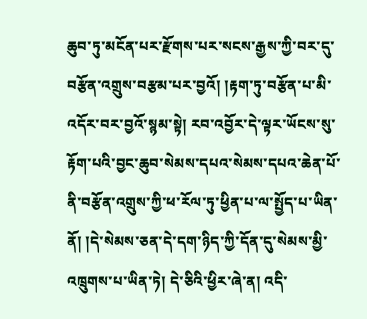ཆུབ་ཏུ་མངོན་པར་རྫོགས་པར་སངས་རྒྱས་ཀྱི་བར་དུ་བརྩོན་འགྲུས་བརྩམ་པར་བྱའོ། །རྟག་ཏུ་བརྩོན་པ་མི་འདོར་བར་བྱའོ་སྙམ་སྟེ། རབ་འབྱོར་དེ་ལྟར་ཡོངས་སུ་རྟོག་པའི་བྱང་ཆུབ་སེམས་དཔའ་སེམས་དཔའ་ཆེན་པོ་ནི་བརྩོན་འགྲུས་ཀྱི་ཕ་རོལ་ཏུ་ཕྱིན་པ་ལ་སྤྱོད་པ་ཡིན་ནོ། །དེ་སེམས་ཅན་དེ་དག་ཉིད་ཀྱི་དོན་དུ་སེམས་མྱི་འཁྲུགས་པ་ཡིན་ཏེ། དེ་ཅིའི་ཕྱིར་ཞེ་ན། འདི་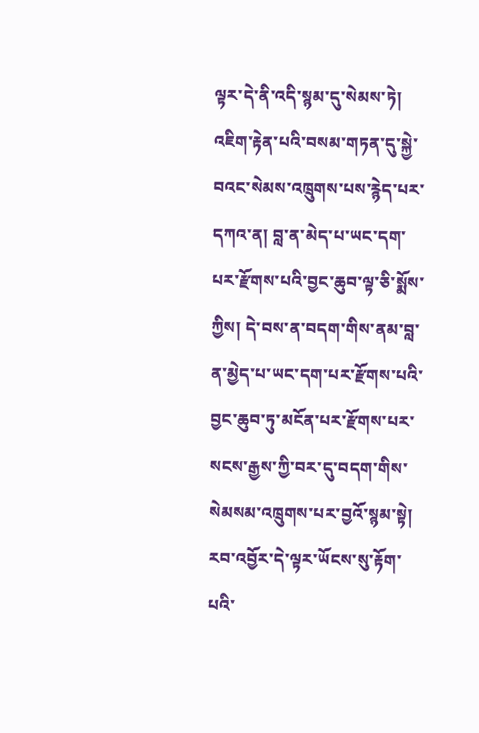ལྟར་དེ་ནི་འདི་སྙམ་དུ་སེམས་ཏེ། འཇིག་རྟེན་པའི་བསམ་གཏན་དུ་སྐྱེ་བའང་སེམས་འཁྲུགས་པས་རྙེད་པར་དཀའ་ན། བླ་ན་མེད་པ་ཡང་དག་པར་རྫོགས་པའི་བྱང་ཆུབ་ལྟ་ཅི་སྨོས་ཀྱིས། དེ་བས་ན་བདག་གིས་ནམ་བླ་ན་མྱེད་པ་ཡང་དག་པར་རྫོགས་པའི་བྱང་ཆུབ་ཏུ་མངོན་པར་རྫོགས་པར་སངས་རྒྱས་ཀྱི་བར་དུ་བདག་གིས་སེམསམ་འཁྲུགས་པར་བྱའོ་སྙམ་སྟེ། རབ་འབྱོར་དེ་ལྟར་ཡོངས་སུ་རྟོག་པའི་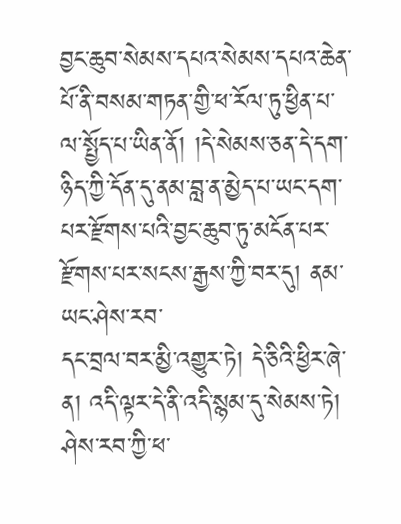བྱང་ཆུབ་སེམས་དཔའ་སེམས་དཔའ་ཆེན་པོ་ནི་བསམ་གཏན་གྱི་ཕ་རོལ་ཏུ་ཕྱིན་པ་ལ་སྤྱོད་པ་ཡིན་ནོ། །དེ་སེམས་ཅན་དེ་དག་ཉིད་ཀྱི་དོན་དུ་ནམ་བླ་ན་མྱེད་པ་ཡང་དག་པར་རྫོགས་པའི་བྱང་ཆུབ་ཏུ་མངོན་པར་རྫོགས་པར་སངས་རྒྱས་ཀྱི་བར་དུ། ནམ་ཡང་ཤེས་རབ་
དང་བྲལ་བར་མྱི་འགྱུར་ཏེ། དེ་ཅིའི་ཕྱིར་ཞེ་ན། འདི་ལྟར་དེ་ནི་འདི་སྙམ་དུ་སེམས་ཏེ། ཤེས་རབ་ཀྱི་ཕ་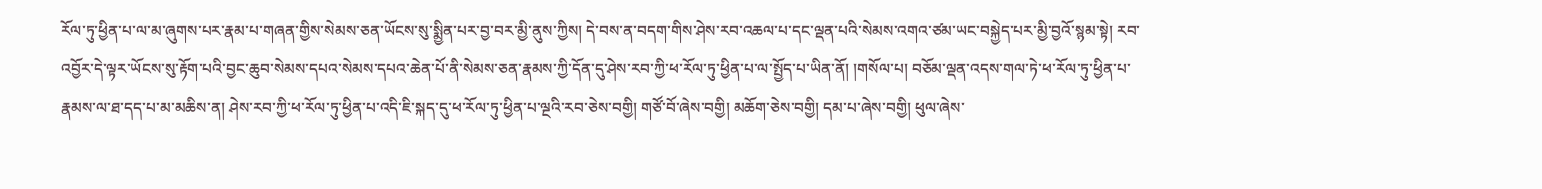རོལ་ཏུ་ཕྱིན་པ་ལ་མ་ཞུགས་པར་རྣམ་པ་གཞན་གྱིས་སེམས་ཅན་ཡོངས་སུ་སྨྱིན་པར་བྱ་བར་མྱི་ནུས་ཀྱིས། དེ་བས་ན་བདག་གིས་ཤེས་རབ་འཆལ་པ་དང་ལྡན་པའི་སེམས་འགའ་ཙམ་ཡང་བསྐྱེད་པར་མྱི་བྱའོ་སྙམ་སྟེ། རབ་འབྱོར་དེ་ལྟར་ཡོངས་སུ་རྟོག་པའི་བྱང་ཆུབ་སེམས་དཔའ་སེམས་དཔའ་ཆེན་པོ་ནི་སེམས་ཅན་རྣམས་ཀྱི་དོན་དུ་ཤེས་རབ་ཀྱི་ཕ་རོལ་ཏུ་ཕྱིན་པ་ལ་སྤྱོད་པ་ཡིན་ནོ། །གསོལ་པ། བཅོམ་ལྡན་འདས་གལ་ཏེ་ཕ་རོལ་ཏུ་ཕྱིན་པ་རྣམས་ལ་ཐ་དད་པ་མ་མཆིས་ན། ཤེས་རབ་ཀྱི་ཕ་རོལ་ཏུ་ཕྱིན་པ་འདི་ཇི་སྐད་དུ་ཕ་རོལ་ཏུ་ཕྱིན་པ་ལྔའི་རབ་ཅེས་བགྱི། གཙོ་བོ་ཞེས་བགྱི། མཆོག་ཅེས་བགྱི། དམ་པ་ཞེས་བགྱི། ཕུལ་ཞེས་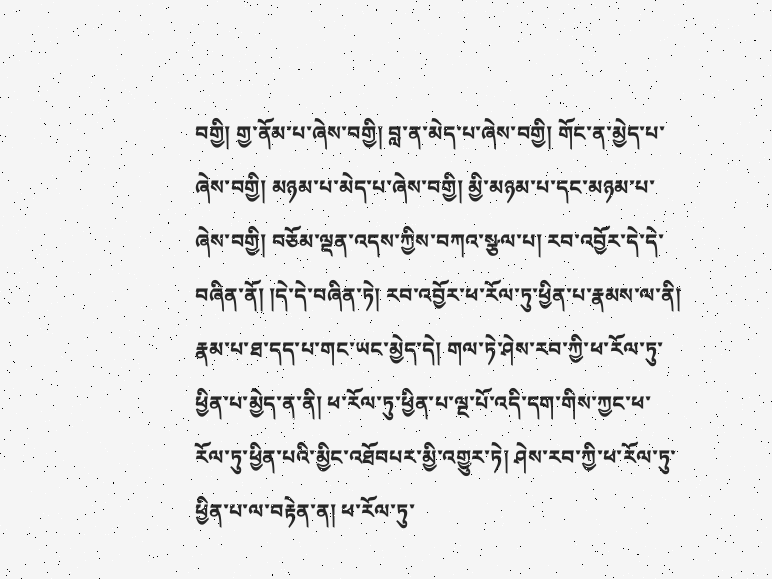བགྱི། གྱ་ནོམ་པ་ཞེས་བགྱི། བླ་ན་མེད་པ་ཞེས་བགྱི། གོང་ན་མྱེད་པ་ཞེས་བགྱི། མཉམ་པ་མེད་པ་ཞེས་བགྱི། མྱི་མཉམ་པ་དང་མཉམ་པ་ཞེས་བགྱི། བཅོམ་ལྡན་འདས་ཀྱིས་བཀའ་སྩལ་པ། རབ་འབྱོར་དེ་དེ་བཞིན་ནོ། །དེ་དེ་བཞིན་ཏེ། རབ་འབྱོར་ཕ་རོལ་ཏུ་ཕྱིན་པ་རྣམས་ལ་ནི། རྣམ་པ་ཐ་དད་པ་གང་ཡང་མྱེད་དེ། གལ་ཏེ་ཤེས་རབ་ཀྱི་ཕ་རོལ་ཏུ་ཕྱིན་པ་མྱེད་ན་ནི། ཕ་རོལ་ཏུ་ཕྱིན་པ་ལྔ་པོ་འདི་དག་གིས་ཀྱང་ཕ་རོལ་ཏུ་ཕྱིན་པའི་མྱིང་འཐོབཔར་མྱི་འགྱུར་ཏེ། ཤེས་རབ་ཀྱི་ཕ་རོལ་ཏུ་ཕྱིན་པ་ལ་བརྟེན་ན། ཕ་རོལ་ཏུ་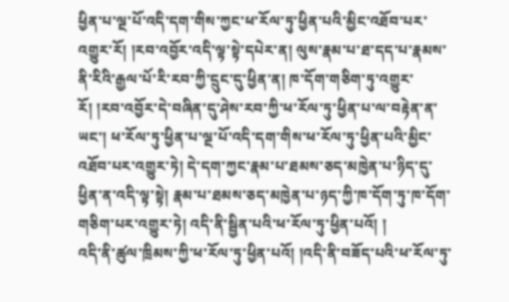ཕྱིན་པ་ལྔ་པོ་འདི་དག་གིས་ཀྱང་ཕ་རོལ་ཏུ་ཕྱིན་པའི་མྱིང་འཐོབ་པར་འགྱུར་རོ། །རབ་འབྱོར་འདི་ལྟ་སྟེ་དཔེར་ན། ལུས་རྣམ་པ་ཐ་དད་པ་རྣམས་ནི་རིའི་རྒྱལ་པོ་རི་རབ་ཀྱི་དྲུང་དུ་ཕྱིན་ན། ཁ་དོག་གཅིག་ཏུ་འགྱུར་རོ། །རབ་འབྱོར་དེ་བཞིན་དུ་ཤེས་རབ་ཀྱི་ཕ་རོལ་ཏུ་ཕྱིན་པ་ལ་བརྟེན་ན་ཡང་། ཕ་རོལ་ཏུ་ཕྱིན་པ་ལྔ་པོ་འདི་དག་གིས་ཕ་རོལ་ཏུ་ཕྱིན་པའི་མྱིང་འཐོབ་པར་འགྱུར་ཏེ། དེ་དག་ཀྱང་རྣམ་པ་ཐམས་ཅད་མཁྱེན་པ་ཉིད་དུ་ཕྱིན་ན་འདི་ལྟ་སྟེ། རྣམ་པ་ཐམས་ཅད་མཁྱེན་པ་ཉད་ཀྱི་ཁ་དོག་ཏུ་ཁ་དོག་གཅིག་པར་འགྱུར་ཏེ། འདི་ནི་སྦྱིན་པའི་ཕ་རོལ་ཏུ་ཕྱིན་པའོ། །
འདི་ནི་ཚུལ་ཁྲིམས་ཀྱི་ཕ་རོལ་ཏུ་ཕྱིན་པའོ། །འདི་ནི་བཟོད་པའི་ཕ་རོལ་ཏུ་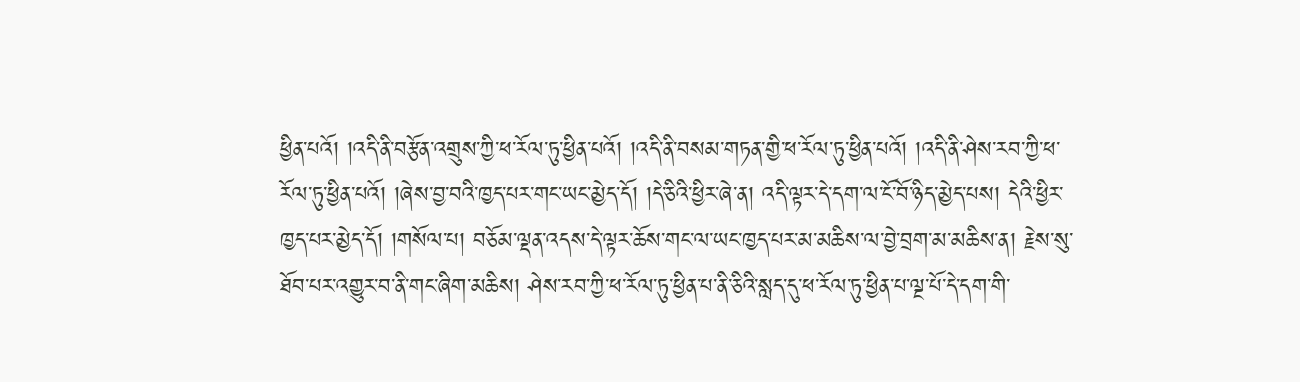ཕྱིན་པའོ། །འདི་ནི་བརྩོན་འགྲུས་ཀྱི་ཕ་རོལ་ཏུ་ཕྱིན་པའོ། །འདི་ནི་བསམ་གཏན་གྱི་ཕ་རོལ་ཏུ་ཕྱིན་པའོ། །འདི་ནི་ཤེས་རབ་ཀྱི་ཕ་རོལ་ཏུ་ཕྱིན་པའོ། །ཞེས་བྱ་བའི་ཁྱད་པར་གང་ཡང་མྱེད་དོ། །དེ་ཅིའི་ཕྱིར་ཞེ་ན། འདི་ལྟར་དེ་དག་ལ་ངོ་བོ་ཉིད་མྱེད་པས། དེའི་ཕྱིར་ཁྱད་པར་མྱེད་དོ། །གསོལ་པ། བཅོམ་ལྡན་འདས་དེ་ལྟར་ཆོས་གང་ལ་ཡང་ཁྱད་པར་མ་མཆིས་ལ་བྱེ་བྲག་མ་མཆིས་ན། རྗེས་སུ་ཐོབ་པར་འགྱུར་བ་ནི་གང་ཞིག་མཆིས། ཤེས་རབ་ཀྱི་ཕ་རོལ་ཏུ་ཕྱིན་པ་ནི་ཅིའི་སླད་དུ་ཕ་རོལ་ཏུ་ཕྱིན་པ་ལྔ་པོ་དེ་དག་གི་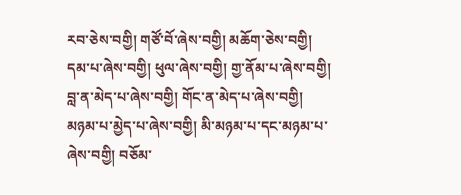རབ་ཅེས་བགྱི། གཙོ་བོ་ཞེས་བགྱི། མཆོག་ཅེས་བགྱི། དམ་པ་ཞེས་བགྱི། ཕུལ་ཞེས་བགྱི། གྱ་ནོམ་པ་ཞེས་བགྱི། བླ་ན་མེད་པ་ཞེས་བགྱི། གོང་ན་མེད་པ་ཞེས་བགྱི། མཉམ་པ་མྱེད་པ་ཞེས་བགྱི། མི་མཉམ་པ་དང་མཉམ་པ་ཞེས་བགྱི། བཅོམ་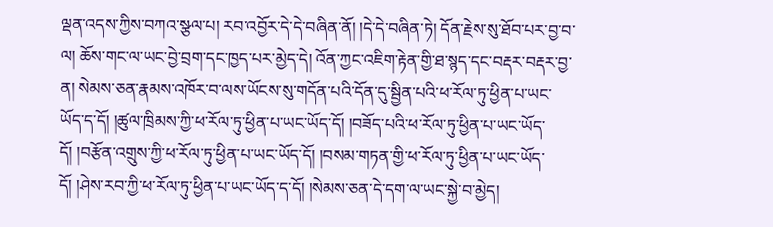ལྡན་འདས་ཀྱིས་བཀའ་སྩལ་པ། རབ་འབྱོར་དེ་དེ་བཞིན་ནོ། །དེ་དེ་བཞིན་ཏེ། དོན་རྗེས་སུ་ཐོབ་པར་བྱ་བ་ལ། ཆོས་གང་ལ་ཡང་བྱེ་བྲག་དང་ཁྱད་པར་མྱེད་དེ། འོན་ཀྱང་འཇིག་རྟེན་གྱི་ཐ་སྙད་དང་བརྡར་བརྡར་བྱ་ན། སེམས་ཅན་རྣམས་འཁོར་བ་ལས་ཡོངས་སུ་གདོན་པའི་དོན་དུ་སྦྱིན་པའི་ཕ་རོལ་ཏུ་ཕྱིན་པ་ཡང་ཡོད་ད་དོ། །ཚུལ་ཁྲིམས་ཀྱི་ཕ་རོལ་ཏུ་ཕྱིན་པ་ཡང་ཡོད་དོ། །བཟོད་པའི་ཕ་རོལ་ཏུ་ཕྱིན་པ་ཡང་ཡོད་དོ། །བརྩོན་འགྲུས་ཀྱི་ཕ་རོལ་ཏུ་ཕྱིན་པ་ཡང་ཡོད་དོ། །བསམ་གཏན་གྱི་ཕ་རོལ་ཏུ་ཕྱིན་པ་ཡང་ཡོད་དོ། །ཤེས་རབ་ཀྱི་ཕ་རོལ་ཏུ་ཕྱིན་པ་ཡང་ཡོད་ད་དོ། །སེམས་ཅན་དེ་དག་ལ་ཡང་སྐྱེ་བ་མྱེད།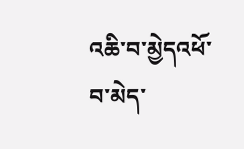འཆི་བ་མྱེདའཕོ་བ་མེད་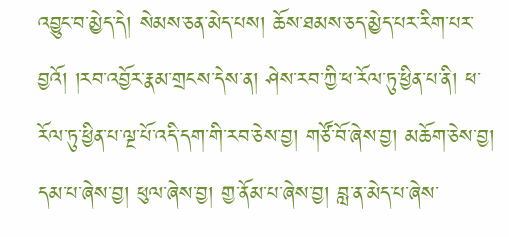འབྱུང་བ་མྱེད་དེ། སེམས་ཅན་མེད་པས། ཆོས་ཐམས་ཅད་མྱེད་པར་རིག་པར་བྱའོ། །རབ་འབྱོར་རྣམ་གྲངས་དེས་ན། ཤེས་རབ་ཀྱི་ཕ་རོལ་ཏུ་ཕྱིན་པ་ནི། ཕ་རོལ་ཏུ་ཕྱིན་པ་ལྔ་པོ་འདི་དག་གི་རབ་ཅེས་བྱ། གཙོ་བོ་ཞེས་བྱ། མཆོག་ཅེས་བྱ། དམ་པ་ཞེས་བྱ། ཕུལ་ཞེས་བྱ། གྱ་ནོམ་པ་ཞེས་བྱ། བླ་ན་མེད་པ་ཞེས་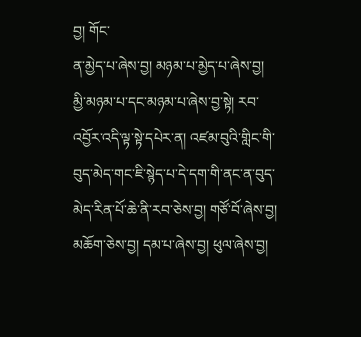བྱ། གོང་
ན་མྱེད་པ་ཞེས་བྱ། མཉམ་པ་མྱེད་པ་ཞེས་བྱ། མྱི་མཉམ་པ་དང་མཉམ་པ་ཞེས་བྱ་སྟེ། རབ་འབྱོར་འདི་ལྟ་སྟེ་དཔེར་ན། འཛམ་བུའི་གླིང་གི་བུད་མེད་གང་ཇི་སྙེད་པ་དེ་དག་གི་ནང་ན་བུད་མེད་རིན་པོ་ཆེ་ནི་རབ་ཅེས་བྱ། གཙོ་བོ་ཞེས་བྱ། མཆོག་ཅེས་བྱ། དམ་པ་ཞེས་བྱ། ཕུལ་ཞེས་བྱ།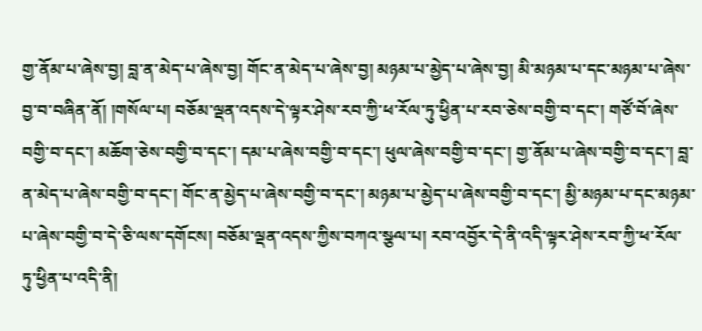གྱ་ནོམ་པ་ཞེས་བྱ། བླ་ན་མེད་པ་ཞེས་བྱ། གོང་ན་མེད་པ་ཞེས་བྱ། མཉམ་པ་མྱེད་པ་ཞེས་བྱ། མི་མཉམ་པ་དང་མཉམ་པ་ཞེས་བྱ་བ་བཞིན་ནོ། །གསོལ་པ། བཅོམ་ལྡན་འདས་དེ་ལྟར་ཤེས་རབ་ཀྱི་ཕ་རོལ་ཏུ་ཕྱིན་པ་རབ་ཅེས་བགྱི་བ་དང་། གཙོ་བོ་ཞེས་བགྱི་བ་དང་། མཆོག་ཅེས་བགྱི་བ་དང་། དམ་པ་ཞེས་བགྱི་བ་དང་། ཕུལ་ཞེས་བགྱི་བ་དང་། གྱ་ནོམ་པ་ཞེས་བགྱི་བ་དང་། བླ་ན་མེད་པ་ཞེས་བགྱི་བ་དང་། གོང་ན་མྱེད་པ་ཞེས་བགྱི་བ་དང་། མཉམ་པ་མྱེད་པ་ཞེས་བགྱི་བ་དང་། མྱི་མཉམ་པ་དང་མཉམ་པ་ཞེས་བགྱི་བ་དེ་ཅི་ལས་དགོངས། བཅོམ་ལྡན་འདས་ཀྱིས་བཀའ་སྩལ་པ། རབ་འབྱོར་དེ་ནི་འདི་ལྟར་ཤེས་རབ་ཀྱི་ཕ་རོལ་ཏུ་ཕྱིན་པ་འདི་ནི།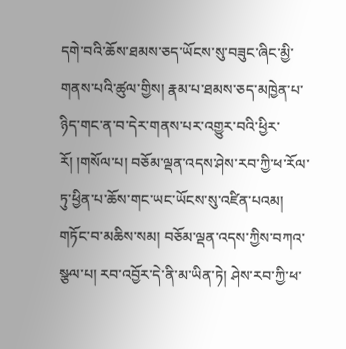དགེ་བའི་ཆོས་ཐམས་ཅད་ཡོངས་སུ་བཟུང་ཞིང་མྱི་གནས་པའི་ཚུལ་གྱིས། རྣམ་པ་ཐམས་ཅད་མཁྱེན་པ་ཉིད་གང་ན་བ་དེར་གནས་པར་འགྱུར་བའི་ཕྱིར་རོ། །གསོལ་པ། བཅོམ་ལྡན་འདས་ཤེས་རབ་ཀྱི་ཕ་རོལ་ཏུ་ཕྱིན་པ་ཆོས་གང་ཡང་ཡོངས་སུ་འཛིན་པའམ། གཏོང་བ་མཆིས་སམ། བཅོམ་ལྡན་འདས་ཀྱིས་བཀའ་སྩལ་པ། རབ་འབྱོར་དེ་ནི་མ་ཡིན་ཏེ། ཤེས་རབ་ཀྱི་ཕ་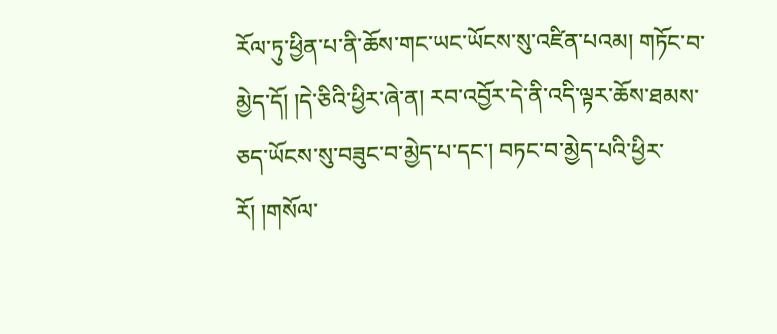རོལ་ཏུ་ཕྱིན་པ་ནི་ཆོས་གང་ཡང་ཡོངས་སུ་འཛིན་པའམ། གཏོང་བ་མྱེད་དོ། །དེ་ཅིའི་ཕྱིར་ཞེ་ན། རབ་འབྱོར་དེ་ནི་འདི་ལྟར་ཆོས་ཐམས་ཅད་ཡོངས་སུ་བཟུང་བ་མྱེད་པ་དང་། བཏང་བ་མྱེད་པའི་ཕྱིར་རོ། །གསོལ་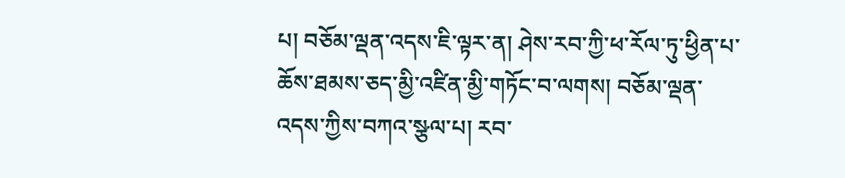པ། བཅོམ་ལྡན་འདས་ཇི་ལྟར་ན། ཤེས་རབ་ཀྱི་ཕ་རོལ་ཏུ་ཕྱིན་པ་ཆོས་ཐམས་ཅད་མྱི་འཛིན་མྱི་གཏོང་བ་ལགས། བཅོམ་ལྡན་འདས་ཀྱིས་བཀའ་སྩལ་པ། རབ་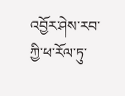འབྱོར་ཤེས་རབ་ཀྱི་ཕ་རོལ་ཏུ་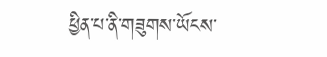ཕྱིན་པ་ནི་གཟུགས་ཡོངས་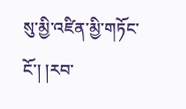སུ་མྱི་འཛིན་མྱི་གཏོང་ངོ་། །རབ་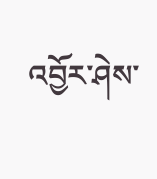འབྱོར་ཤེས་